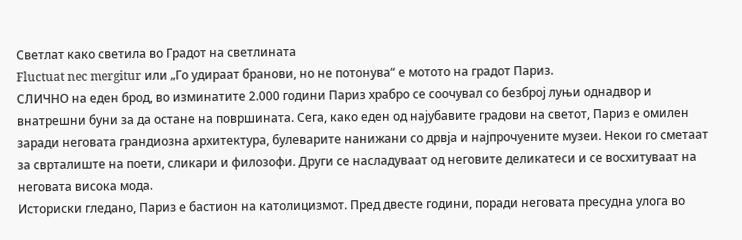Светлат како светила во Градот на светлината
Fluctuat nec mergitur или „Го удираат бранови, но не потонува“ е мотото на градот Париз.
СЛИЧНО на еден брод, во изминатите 2.000 години Париз храбро се соочувал со безброј луњи однадвор и внатрешни буни за да остане на површината. Сега, како еден од најубавите градови на светот, Париз е омилен заради неговата грандиозна архитектура, булеварите нанижани со дрвја и најпрочуените музеи. Некои го сметаат за сврталиште на поети, сликари и филозофи. Други се насладуваат од неговите деликатеси и се восхитуваат на неговата висока мода.
Историски гледано, Париз е бастион на католицизмот. Пред двесте години, поради неговата пресудна улога во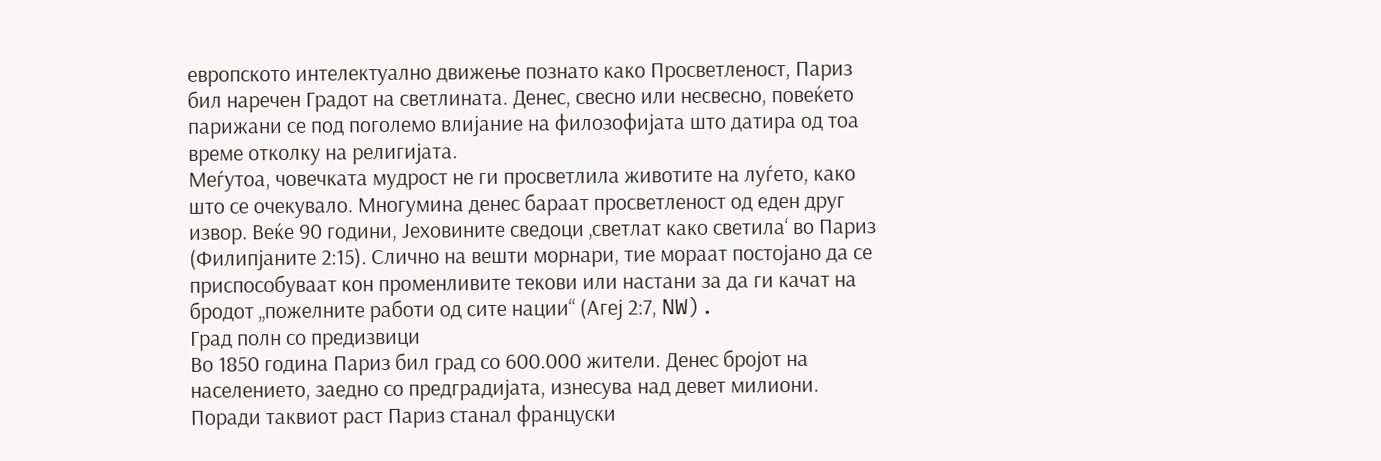европското интелектуално движење познато како Просветленост, Париз бил наречен Градот на светлината. Денес, свесно или несвесно, повеќето парижани се под поголемо влијание на филозофијата што датира од тоа време отколку на религијата.
Меѓутоа, човечката мудрост не ги просветлила животите на луѓето, како што се очекувало. Многумина денес бараат просветленост од еден друг извор. Веќе 90 години, Јеховините сведоци ‚светлат како светила‘ во Париз (Филипјаните 2:15). Слично на вешти морнари, тие мораат постојано да се приспособуваат кон променливите текови или настани за да ги качат на бродот „пожелните работи од сите нации“ (Агеј 2:7, NW).
Град полн со предизвици
Во 1850 година Париз бил град со 600.000 жители. Денес бројот на населението, заедно со предградијата, изнесува над девет милиони. Поради таквиот раст Париз станал француски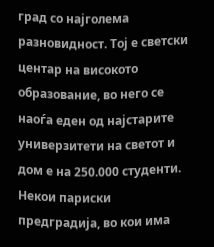град со најголема разновидност. Тој е светски центар на високото образование, во него се наоѓа еден од најстарите универзитети на светот и дом е на 250.000 студенти. Некои париски предградија, во кои има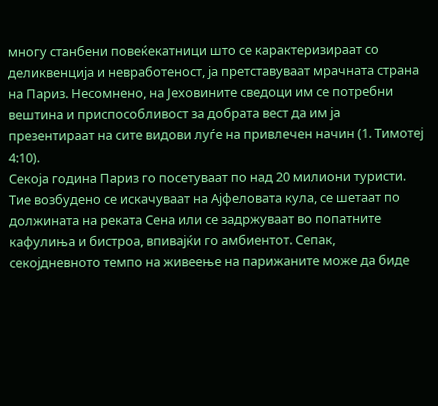многу станбени повеќекатници што се карактеризираат со деликвенција и невработеност, ја претставуваат мрачната страна на Париз. Несомнено, на Јеховините сведоци им се потребни вештина и приспособливост за добрата вест да им ја презентираат на сите видови луѓе на привлечен начин (1. Тимотеј 4:10).
Секоја година Париз го посетуваат по над 20 милиони туристи. Тие возбудено се искачуваат на Ајфеловата кула, се шетаат по должината на реката Сена или се задржуваат во попатните кафулиња и бистроа, впивајќи го амбиентот. Сепак, секојдневното темпо на живеење на парижаните може да биде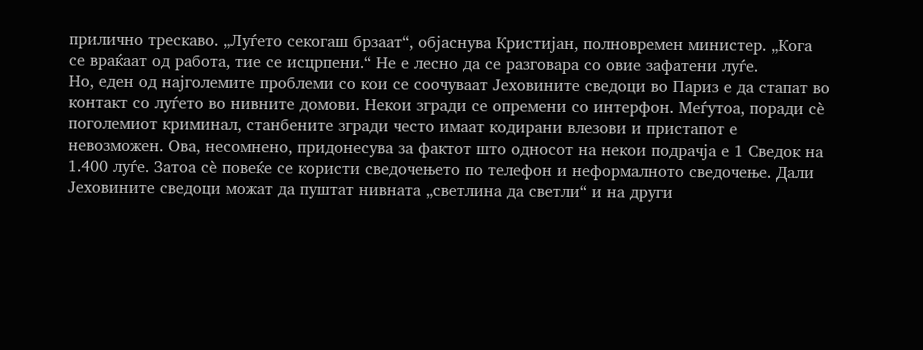прилично трескаво. „Луѓето секогаш брзаат“, објаснува Кристијан, полновремен министер. „Кога се враќаат од работа, тие се исцрпени.“ Не е лесно да се разговара со овие зафатени луѓе.
Но, еден од најголемите проблеми со кои се соочуваат Јеховините сведоци во Париз е да стапат во контакт со луѓето во нивните домови. Некои згради се опремени со интерфон. Меѓутоа, поради сѐ поголемиот криминал, станбените згради често имаат кодирани влезови и пристапот е невозможен. Ова, несомнено, придонесува за фактот што односот на некои подрачја е 1 Сведок на 1.400 луѓе. Затоа сѐ повеќе се користи сведочењето по телефон и неформалното сведочење. Дали Јеховините сведоци можат да пуштат нивната „светлина да светли“ и на други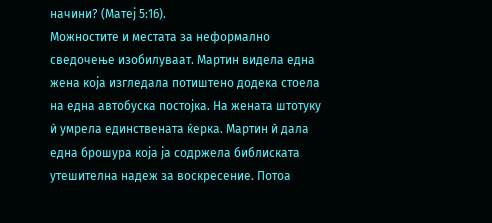начини? (Матеј 5:16).
Можностите и местата за неформално сведочење изобилуваат. Мартин видела една жена која изгледала потиштено додека стоела на една автобуска постојка. На жената штотуку ѝ умрела единствената ќерка. Мартин ѝ дала една брошура која ја содржела библиската утешителна надеж за воскресение. Потоа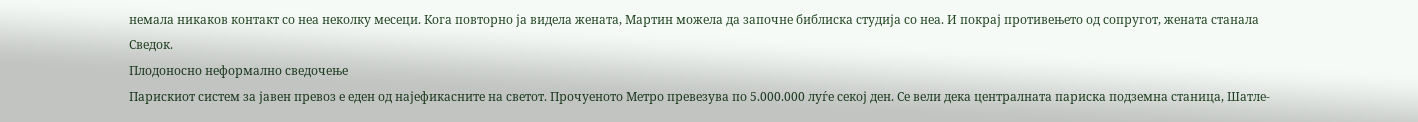немала никаков контакт со неа неколку месеци. Кога повторно ја видела жената, Мартин можела да започне библиска студија со неа. И покрај противењето од сопругот, жената станала Сведок.
Плодоносно неформално сведочење
Парискиот систем за јавен превоз е еден од најефикасните на светот. Прочуеното Метро превезува по 5.000.000 луѓе секој ден. Се вели дека централната париска подземна станица, Шатле-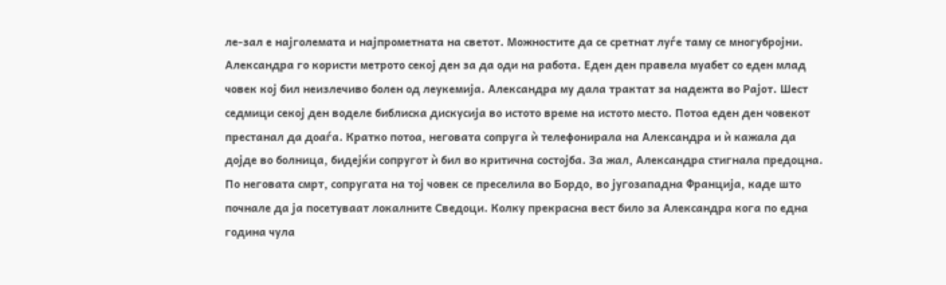ле-зал е најголемата и најпрометната на светот. Можностите да се сретнат луѓе таму се многубројни. Александра го користи метрото секој ден за да оди на работа. Еден ден правела муабет со еден млад човек кој бил неизлечиво болен од леукемија. Александра му дала трактат за надежта во Рајот. Шест седмици секој ден воделе библиска дискусија во истото време на истото место. Потоа еден ден човекот престанал да доаѓа. Кратко потоа, неговата сопруга ѝ телефонирала на Александра и ѝ кажала да дојде во болница, бидејќи сопругот ѝ бил во критична состојба. За жал, Александра стигнала предоцна. По неговата смрт, сопругата на тој човек се преселила во Бордо, во југозападна Франција, каде што почнале да ја посетуваат локалните Сведоци. Колку прекрасна вест било за Александра кога по една година чула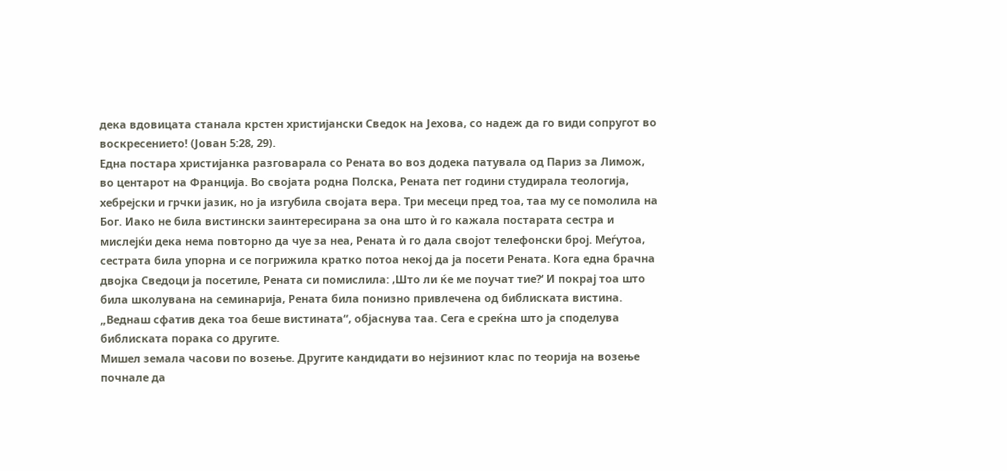дека вдовицата станала крстен христијански Сведок на Јехова, со надеж да го види сопругот во воскресението! (Јован 5:28, 29).
Една постара христијанка разговарала со Рената во воз додека патувала од Париз за Лимож, во центарот на Франција. Во својата родна Полска, Рената пет години студирала теологија, хебрејски и грчки јазик, но ја изгубила својата вера. Три месеци пред тоа, таа му се помолила на Бог. Иако не била вистински заинтересирана за она што ѝ го кажала постарата сестра и мислејќи дека нема повторно да чуе за неа, Рената ѝ го дала својот телефонски број. Меѓутоа, сестрата била упорна и се погрижила кратко потоа некој да ја посети Рената. Кога една брачна двојка Сведоци ја посетиле, Рената си помислила: ‚Што ли ќе ме поучат тие?‘ И покрај тоа што била школувана на семинарија, Рената била понизно привлечена од библиската вистина. „Веднаш сфатив дека тоа беше вистината“, објаснува таа. Сега е среќна што ја споделува библиската порака со другите.
Мишел земала часови по возење. Другите кандидати во нејзиниот клас по теорија на возење почнале да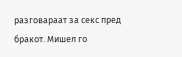разговараат за секс пред бракот. Мишел го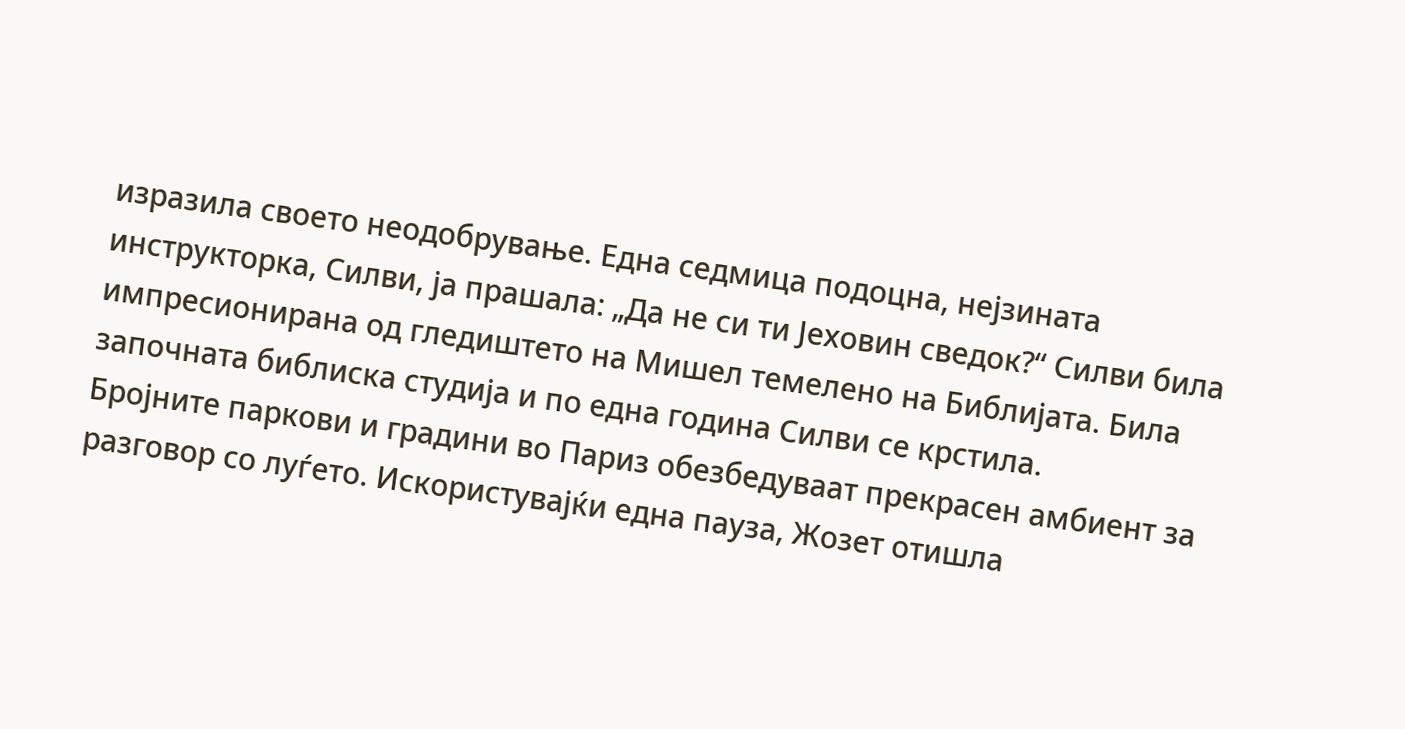изразила своето неодобрување. Една седмица подоцна, нејзината инструкторка, Силви, ја прашала: „Да не си ти Јеховин сведок?“ Силви била импресионирана од гледиштето на Мишел темелено на Библијата. Била започната библиска студија и по една година Силви се крстила.
Бројните паркови и градини во Париз обезбедуваат прекрасен амбиент за разговор со луѓето. Искористувајќи една пауза, Жозет отишла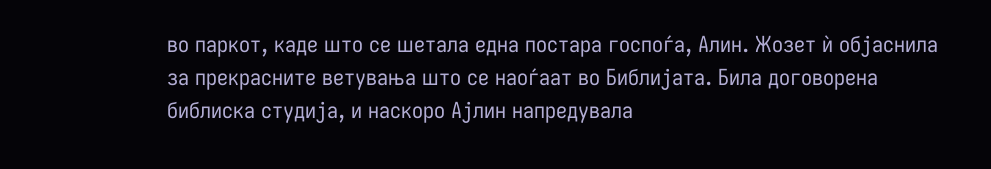во паркот, каде што се шетала една постара госпоѓа, Алин. Жозет ѝ објаснила за прекрасните ветувања што се наоѓаат во Библијата. Била договорена библиска студија, и наскоро Ајлин напредувала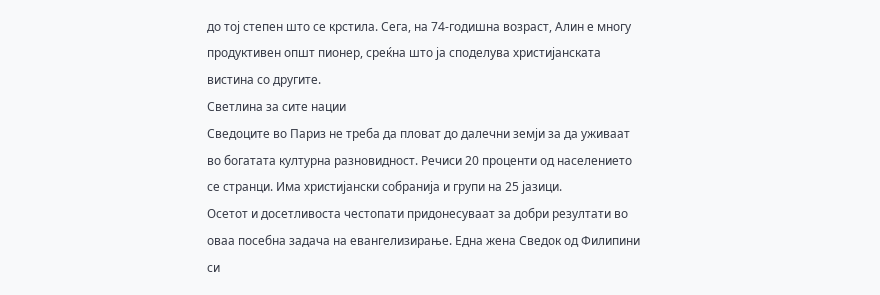до тој степен што се крстила. Сега, на 74-годишна возраст, Алин е многу продуктивен општ пионер, среќна што ја споделува христијанската вистина со другите.
Светлина за сите нации
Сведоците во Париз не треба да пловат до далечни земји за да уживаат во богатата културна разновидност. Речиси 20 проценти од населението се странци. Има христијански собранија и групи на 25 јазици.
Осетот и досетливоста честопати придонесуваат за добри резултати во оваа посебна задача на евангелизирање. Една жена Сведок од Филипини си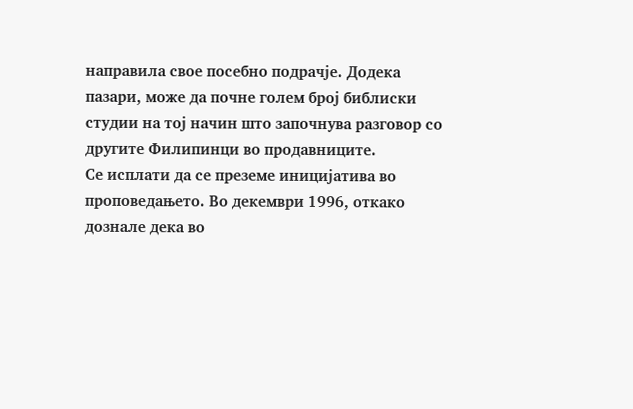направила свое посебно подрачје. Додека пазари, може да почне голем број библиски студии на тој начин што започнува разговор со другите Филипинци во продавниците.
Се исплати да се преземе иницијатива во проповедањето. Во декември 1996, откако дознале дека во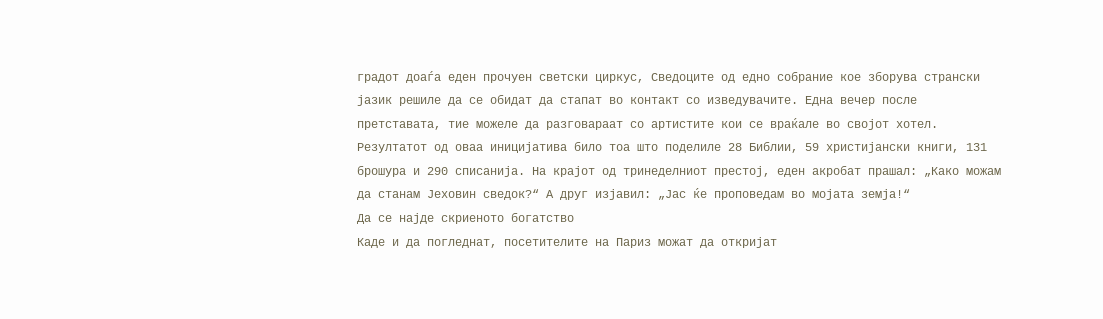градот доаѓа еден прочуен светски циркус, Сведоците од едно собрание кое зборува странски јазик решиле да се обидат да стапат во контакт со изведувачите. Една вечер после претставата, тие можеле да разговараат со артистите кои се враќале во својот хотел. Резултатот од оваа иницијатива било тоа што поделиле 28 Библии, 59 христијански книги, 131 брошура и 290 списанија. На крајот од тринеделниот престој, еден акробат прашал: „Како можам да станам Јеховин сведок?“ А друг изјавил: „Јас ќе проповедам во мојата земја!“
Да се најде скриеното богатство
Каде и да погледнат, посетителите на Париз можат да откријат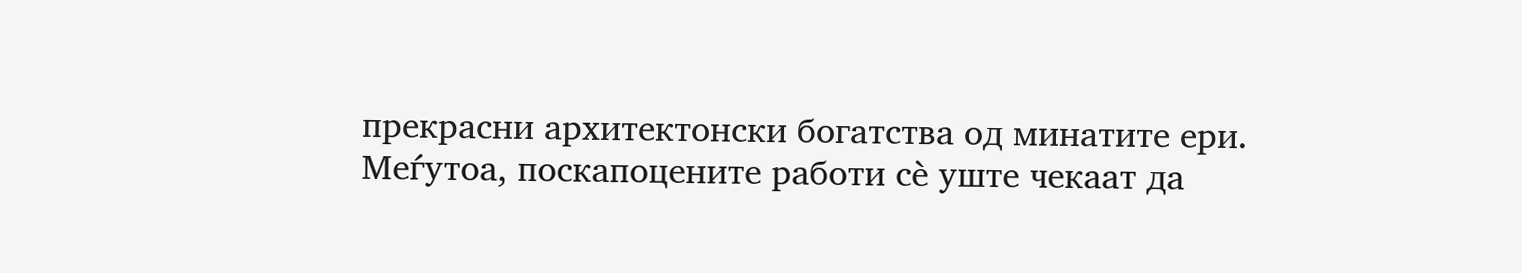прекрасни архитектонски богатства од минатите ери. Меѓутоа, поскапоцените работи сѐ уште чекаат да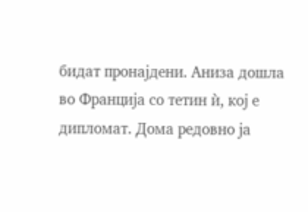бидат пронајдени. Аниза дошла во Франција со тетин ѝ, кој е дипломат. Дома редовно ја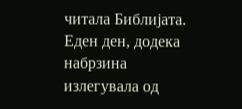читала Библијата. Еден ден, додека набрзина излегувала од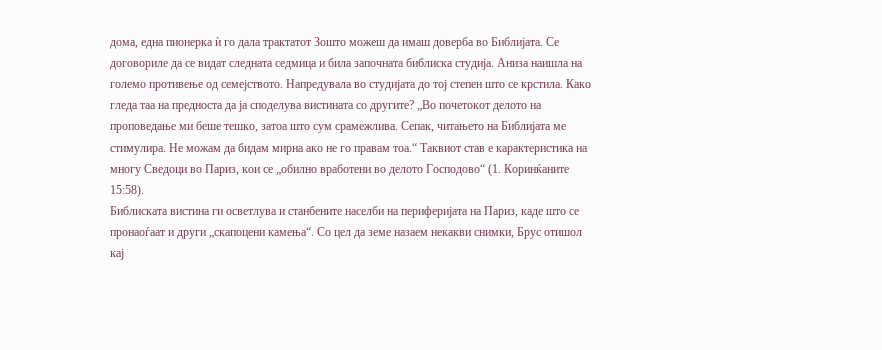дома, една пионерка ѝ го дала трактатот Зошто можеш да имаш доверба во Библијата. Се договориле да се видат следната седмица и била започната библиска студија. Аниза наишла на големо противење од семејството. Напредувала во студијата до тој степен што се крстила. Како гледа таа на предноста да ја споделува вистината со другите? „Во почетокот делото на проповедање ми беше тешко, затоа што сум срамежлива. Сепак, читањето на Библијата ме стимулира. Не можам да бидам мирна ако не го правам тоа.“ Таквиот став е карактеристика на многу Сведоци во Париз, кои се „обилно вработени во делото Господово“ (1. Коринќаните 15:58).
Библиската вистина ги осветлува и станбените населби на периферијата на Париз, каде што се пронаоѓаат и други „скапоцени камења“. Со цел да земе назаем некакви снимки, Брус отишол кај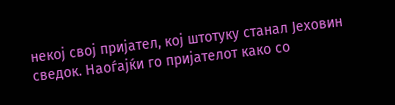некој свој пријател, кој штотуку станал Јеховин сведок. Наоѓајќи го пријателот како со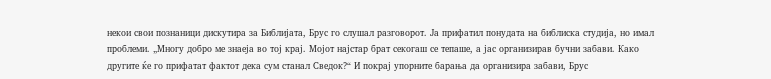некои свои познаници дискутира за Библијата, Брус го слушал разговорот. Ја прифатил понудата на библиска студија, но имал проблеми. „Многу добро ме знаеја во тој крај. Мојот најстар брат секогаш се тепаше, а јас организирав бучни забави. Како другите ќе го прифатат фактот дека сум станал Сведок?“ И покрај упорните барања да организира забави, Брус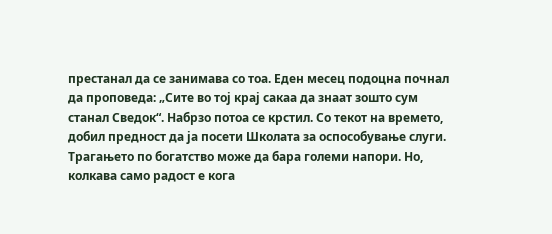престанал да се занимава со тоа. Еден месец подоцна почнал да проповеда: „Сите во тој крај сакаа да знаат зошто сум станал Сведок“. Набрзо потоа се крстил. Со текот на времето, добил предност да ја посети Школата за оспособување слуги.
Трагањето по богатство може да бара големи напори. Но, колкава само радост е кога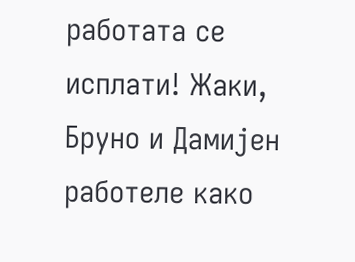работата се исплати! Жаки, Бруно и Дамијен работеле како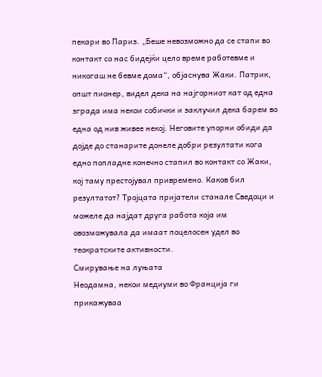пекари во Париз. „Беше невозможно да се стапи во контакт со нас бидејќи цело време работевме и никогаш не бевме дома“, објаснува Жаки. Патрик, општ пионер, видел дека на најгорниот кат од една зграда има некои собички и заклучил дека барем во една од нив живее некој. Неговите упорни обиди да дојде до станарите донеле добри резултати кога едно попладне конечно стапил во контакт со Жаки, кој таму престојувал привремено. Каков бил резултатот? Тројцата пријатели станале Сведоци и можеле да најдат друга работа која им овозможувала да имаат поцелосен удел во теократските активности.
Смирување на луњата
Неодамна, некои медиуми во Франција ги прикажуваа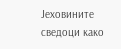Јеховините сведоци како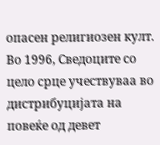опасен религиозен култ. Во 1996, Сведоците со цело срце учествуваа во дистрибуцијата на повеќе од девет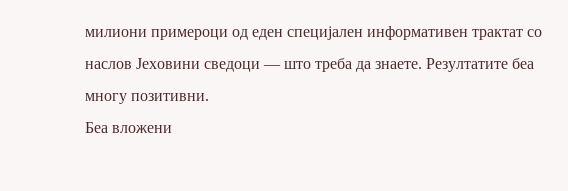милиони примероци од еден специјален информативен трактат со наслов Јеховини сведоци — што треба да знаете. Резултатите беа многу позитивни.
Беа вложени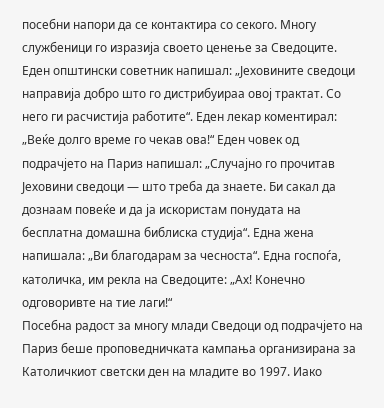посебни напори да се контактира со секого. Многу службеници го изразија своето ценење за Сведоците. Еден општински советник напишал: „Јеховините сведоци направија добро што го дистрибуираа овој трактат. Со него ги расчистија работите“. Еден лекар коментирал: „Веќе долго време го чекав ова!“ Еден човек од подрачјето на Париз напишал: „Случајно го прочитав Јеховини сведоци — што треба да знаете. Би сакал да дознаам повеќе и да ја искористам понудата на бесплатна домашна библиска студија“. Една жена напишала: „Ви благодарам за чесноста“. Една госпоѓа, католичка, им рекла на Сведоците: „Ах! Конечно одговоривте на тие лаги!“
Посебна радост за многу млади Сведоци од подрачјето на Париз беше проповедничката кампања организирана за Католичкиот светски ден на младите во 1997. Иако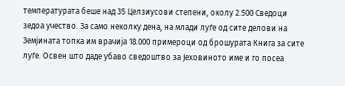температурата беше над 35 Целзиусови степени, околу 2.500 Сведоци зедоа учество. За само неколку дена, на млади луѓе од сите делови на Земјината топка им врачија 18.000 примероци од брошурата Книга за сите луѓе. Освен што даде убаво сведоштво за Јеховиното име и го посеа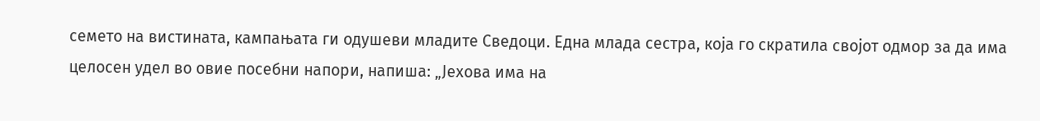семето на вистината, кампањата ги одушеви младите Сведоци. Една млада сестра, која го скратила својот одмор за да има целосен удел во овие посебни напори, напиша: „Јехова има на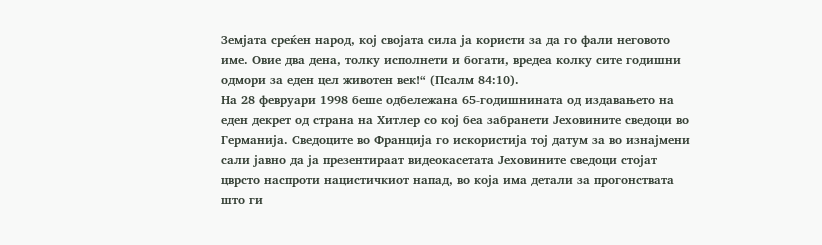Земјата среќен народ, кој својата сила ја користи за да го фали неговото име. Овие два дена, толку исполнети и богати, вредеа колку сите годишни одмори за еден цел животен век!“ (Псалм 84:10).
На 28 февруари 1998 беше одбележана 65-годишнината од издавањето на еден декрет од страна на Хитлер со кој беа забранети Јеховините сведоци во Германија. Сведоците во Франција го искористија тој датум за во изнајмени сали јавно да ја презентираат видеокасетата Јеховините сведоци стојат цврсто наспроти нацистичкиот напад, во која има детали за прогонствата што ги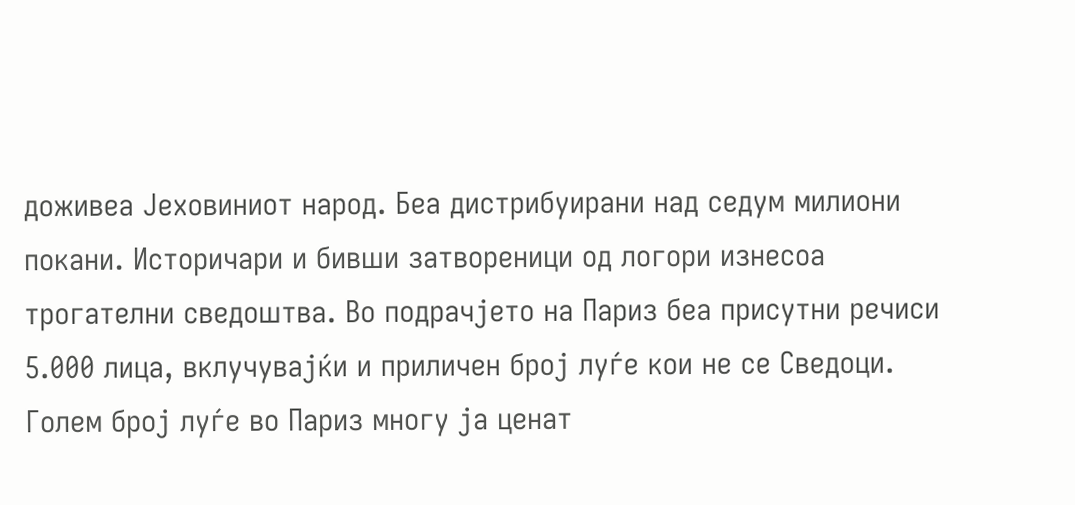доживеа Јеховиниот народ. Беа дистрибуирани над седум милиони покани. Историчари и бивши затвореници од логори изнесоа трогателни сведоштва. Во подрачјето на Париз беа присутни речиси 5.000 лица, вклучувајќи и приличен број луѓе кои не се Сведоци.
Голем број луѓе во Париз многу ја ценат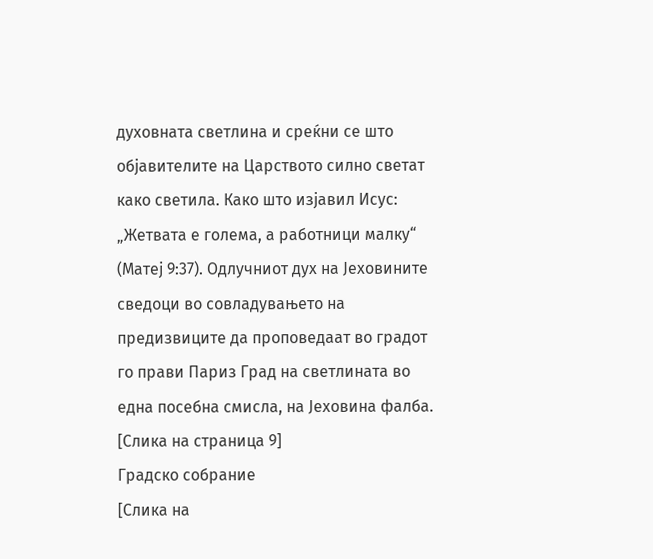духовната светлина и среќни се што објавителите на Царството силно светат како светила. Како што изјавил Исус: „Жетвата е голема, а работници малку“ (Матеј 9:37). Одлучниот дух на Јеховините сведоци во совладувањето на предизвиците да проповедаат во градот го прави Париз Град на светлината во една посебна смисла, на Јеховина фалба.
[Слика на страница 9]
Градско собрание
[Слика на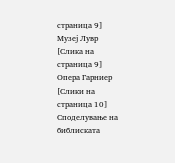страница 9]
Музеј Лувр
[Слика на страница 9]
Опера Гарниер
[Слики на страница 10]
Споделување на библиската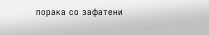порака со зафатени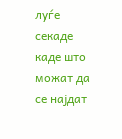луѓе секаде каде што можат да се најдат